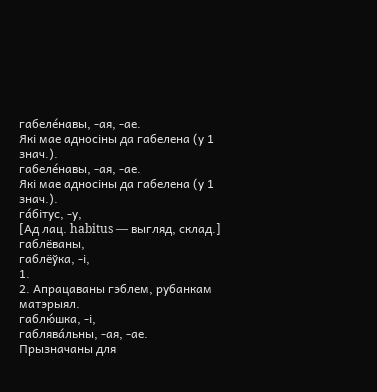габеле́навы, ‑ая, ‑ае.
Які мае адносіны да габелена (у 1 знач.).
габеле́навы, ‑ая, ‑ае.
Які мае адносіны да габелена (у 1 знач.).
га́бітус, ‑у,
[Ад лац. habitus — выгляд, склад.]
габлёваны,
габлёўка, ‑і,
1.
2. Апрацаваны гэблем, рубанкам матэрыял.
габлю́шка, ‑і,
габлява́льны, ‑ая, ‑ае.
Прызначаны для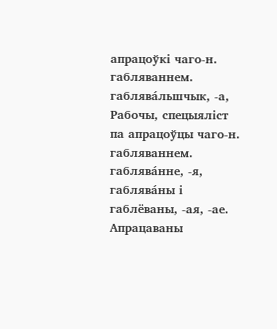апрацоўкі чаго‑н. габляваннем.
габлява́льшчык, ‑а,
Рабочы, спецыяліст па апрацоўцы чаго‑н. габляваннем.
габлява́нне, ‑я,
габлява́ны і габлёваны, ‑ая, ‑ае.
Апрацаваны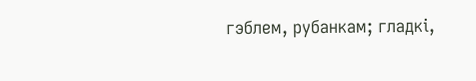гэблем, рубанкам; гладкі,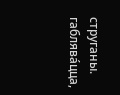струганы.
габлява́цца,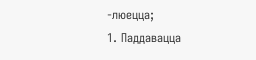‑люецца;
1. Паддавацца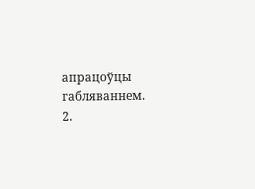апрацоўцы габляваннем.
2.